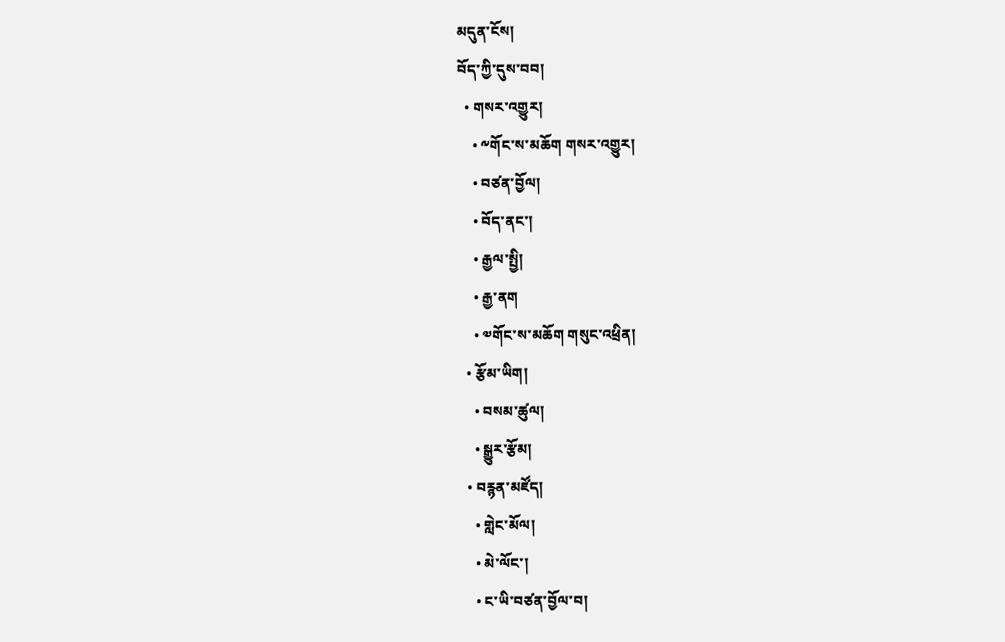མདུན་ངོས།
བོད་ཀྱི་དུས་བབ།
  • གསར་འགྱུར།
    • ༸གོང་ས་མཆོག གསར་འགྱུར།
    • བཙན་བྱོལ།
    • བོད་ནང་།
    • རྒྱལ་སྤྱི།
    • རྒྱ་ནག
    • ༧གོང་ས་མཆོག གསུང་འཕྲིན།
  • རྩོམ་ཡིག།
    • བསམ་ཚུལ།
    • སྒྱུར་རྩོམ།
  • བརྙན་མཛོད།
    • གླེང་མོལ།
    • མེ་ལོང་།
    • ང་ཡི་བཙན་བྱོལ་བ།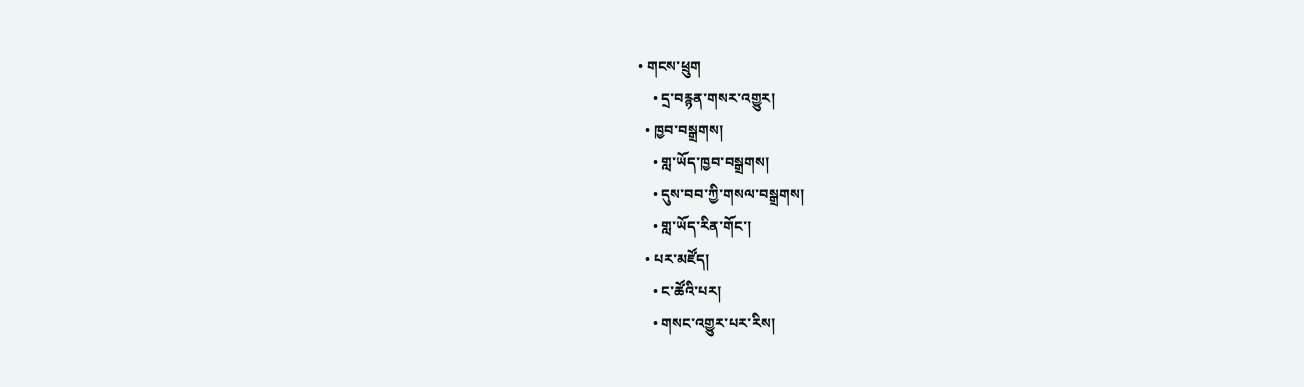• གངས་ཕྲུག
    • དྲ་བརྙན་གསར་འགྱུར།
  • ཁྱབ་བསྒྲགས།
    • གླ་ཡོད་ཁྱབ་བསྒྲགས།
    • དུས་བབ་ཀྱི་གསལ་བསྒྲགས།
    • གླ་ཡོད་རིན་གོང་།
  • པར་མཛོད།
    • ང་ཚོའི་པར།
    • གསང་འགྱུར་པར་རིས།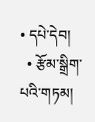• དཔེ་དེབ།
  • རྩོམ་སྒྲིག་པའི་གཏམ།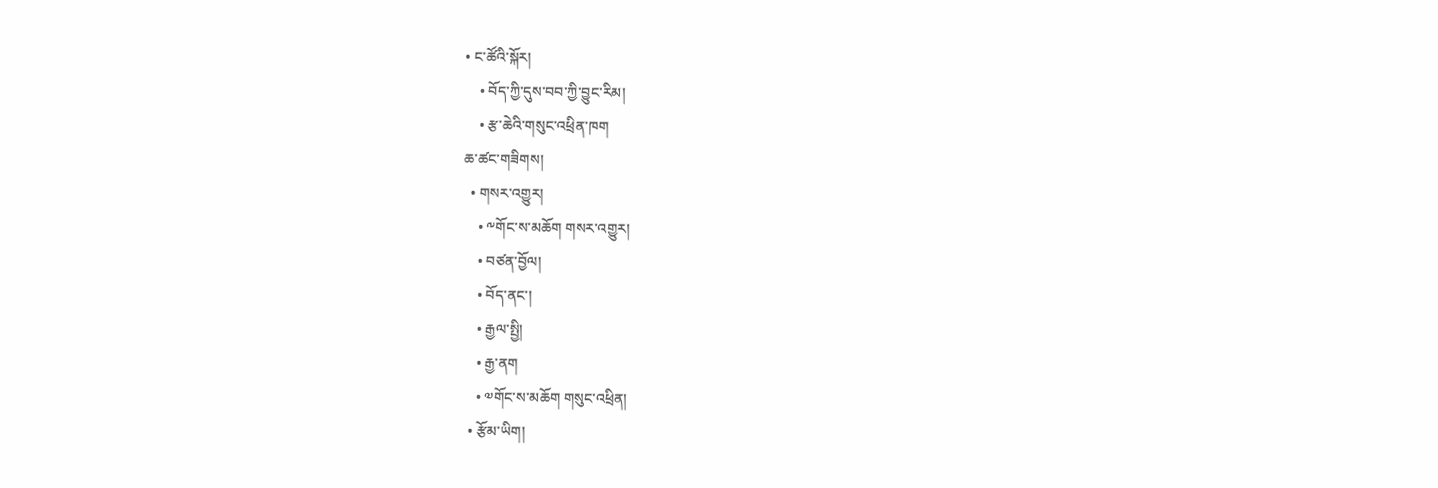• ང་ཚོའི་སྐོར།
    • བོད་ཀྱི་དུས་བབ་ཀྱི་བྱུང་རིམ།
    • རྩ་ཆེའི་གསུང་འཕྲིན་ཁག
ཆ་ཚང་གཟིགས།
  • གསར་འགྱུར།
    • ༸གོང་ས་མཆོག གསར་འགྱུར།
    • བཙན་བྱོལ།
    • བོད་ནང་།
    • རྒྱལ་སྤྱི།
    • རྒྱ་ནག
    • ༧གོང་ས་མཆོག གསུང་འཕྲིན།
  • རྩོམ་ཡིག།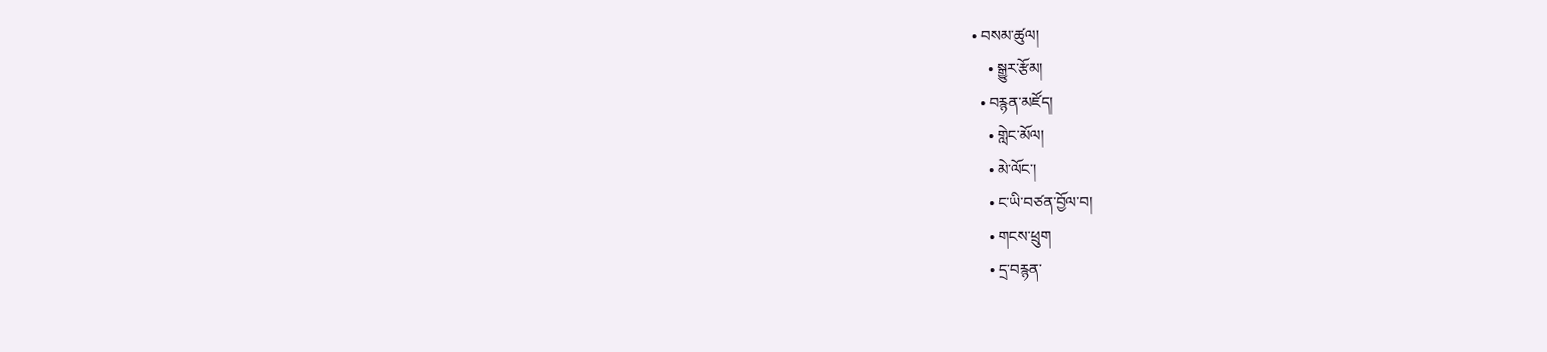• བསམ་ཚུལ།
    • སྒྱུར་རྩོམ།
  • བརྙན་མཛོད།
    • གླེང་མོལ།
    • མེ་ལོང་།
    • ང་ཡི་བཙན་བྱོལ་བ།
    • གངས་ཕྲུག
    • དྲ་བརྙན་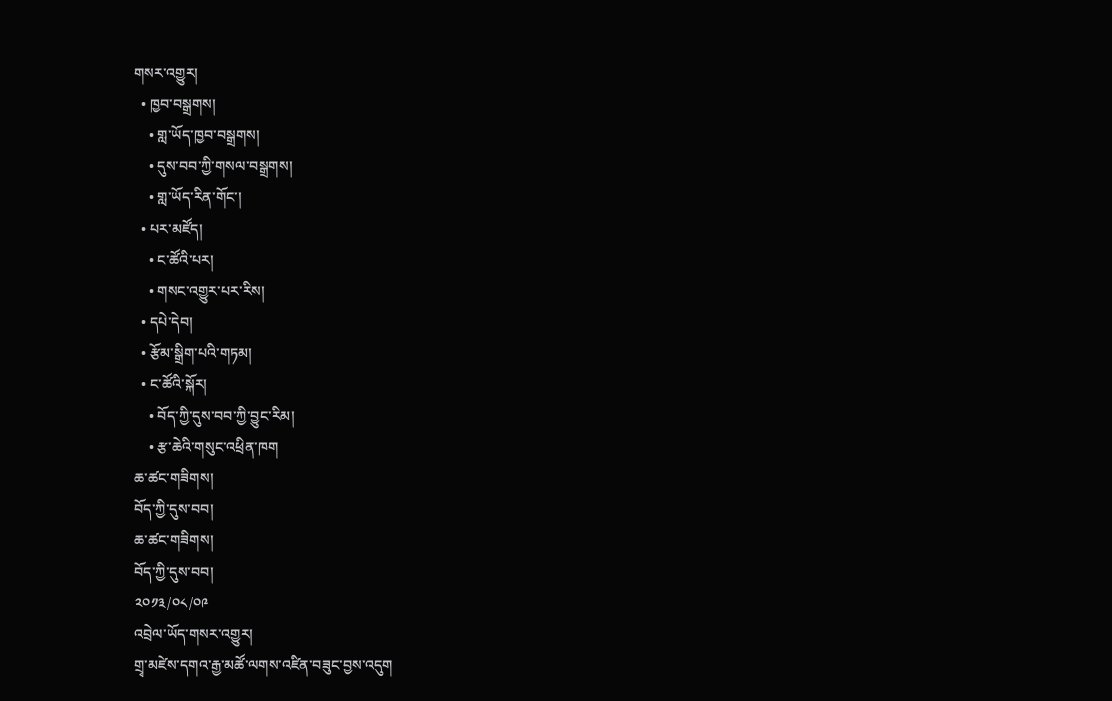གསར་འགྱུར།
  • ཁྱབ་བསྒྲགས།
    • གླ་ཡོད་ཁྱབ་བསྒྲགས།
    • དུས་བབ་ཀྱི་གསལ་བསྒྲགས།
    • གླ་ཡོད་རིན་གོང་།
  • པར་མཛོད།
    • ང་ཚོའི་པར།
    • གསང་འགྱུར་པར་རིས།
  • དཔེ་དེབ།
  • རྩོམ་སྒྲིག་པའི་གཏམ།
  • ང་ཚོའི་སྐོར།
    • བོད་ཀྱི་དུས་བབ་ཀྱི་བྱུང་རིམ།
    • རྩ་ཆེའི་གསུང་འཕྲིན་ཁག
ཆ་ཚང་གཟིགས།
བོད་ཀྱི་དུས་བབ།
ཆ་ཚང་གཟིགས།
བོད་ཀྱི་དུས་བབ།
༢༠༡༣/༠༨/༠༩
འབྲེལ་ཡོད་གསར་འགྱུར།
གྲྭ་མཛེས་དགའ་རྒྱ་མཚོ་ལགས་འཛིན་བཟུང་བྱས་འདུག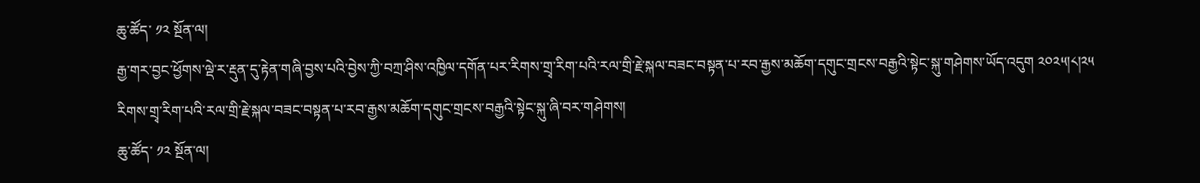ཆུ་ཚོད་ ༡༢ སྔོན་ལ།
རྒྱ་གར་བྱང་ཕྱོགས་ལྡེ་ར་རྡུན་དུ་རྟེན་གཞི་བྱས་པའི་བྱེས་ཀྱི་བཀྲ་ཤིས་འཁྱིལ་དགོན་པར་རིགས་གྲྭ་རིག་པའི་རལ་གྲི་རྗེ་སྐལ་བཟང་བསྟན་པ་རབ་རྒྱས་མཆོག་དགུང་གྲངས་བརྒྱའི་སྟེང་སྐུ་གཤེགས་ཡོད་འདུག ༢༠༢༥།༨།༢༥
རིགས་གྲྭ་རིག་པའི་རལ་གྲི་རྗེ་སྐལ་བཟང་བསྟན་པ་རབ་རྒྱས་མཆོག་དགུང་གྲངས་བརྒྱའི་སྟེང་སྐུ་ཞི་བར་གཤེགས།
ཆུ་ཚོད་ ༡༢ སྔོན་ལ།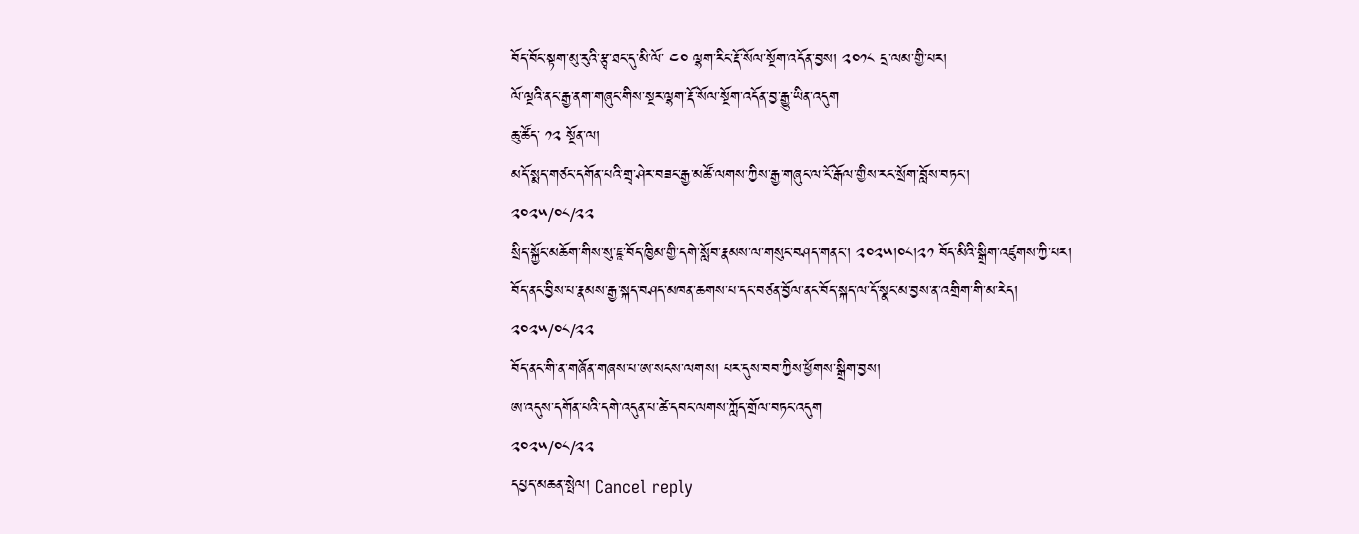བོད་བོང་སྟག་མུ་རུའི་རྩྭ་ཐང་དུ་མི་ལོ་ ༤༠ ལྷག་རིང་རྡོ་སོལ་སྔོག་འདོན་བྱས། ༢༠༡༨ དྲ་ལམ་གྱི་པར།
ལོ་ལྔའི་ནང་རྒྱ་ནག་གཞུང་གིས་སྔར་ལྷག་རྡོ་སོལ་སྔོག་འདོན་བྱ་རྒྱུ་ཡིན་འདུག
ཆུ་ཚོད་ ༡༢ སྔོན་ལ།
མདོ་སྨད་གཙང་དགོན་པའི་གྲྭ་ཤེར་བཟང་རྒྱ་མཚོ་ལགས་ཀྱིས་རྒྱ་གཞུང་ལ་ངོ་རྒོལ་གྱིས་རང་སྲོག་བློས་བཏང་།
༢༠༢༥/༠༨/༢༢
སྲིད་སྐྱོང་མཆོག་གིས་སུ་ཇཱ་བོད་ཁྱིམ་གྱི་དགེ་སློབ་རྣམས་ལ་གསུང་བཤད་གནང་། ༢༠༢༥།༠༨།༢༡ བོད་མིའི་སྒྲིག་འཛུགས་ཀྱི་པར།
བོད་ནང་བྱིས་པ་རྣམས་རྒྱ་སྐད་བཤད་མཁན་ཆགས་པ་དང་བཙན་བྱོལ་ནང་བོད་སྐད་ལ་དོ་སྣང་མ་བྱས་ན་འགྲིག་གི་མ་རེད།
༢༠༢༥/༠༨/༢༢
བོད་ནང་གི་ན་གཞོན་གཞས་པ་ཨ་སངས་ལགས། པར་དུས་བབ་ཀྱིས་ཕྱོགས་སྒྲིག་བྱས།
ཨ་འདུས་དགོན་པའི་དགེ་འདུན་པ་ཚེ་དབང་ལགས་ཀློད་གྲོལ་བཏང་འདུག
༢༠༢༥/༠༨/༢༢
དཔྱད་མཆན་སྤེལ། Cancel reply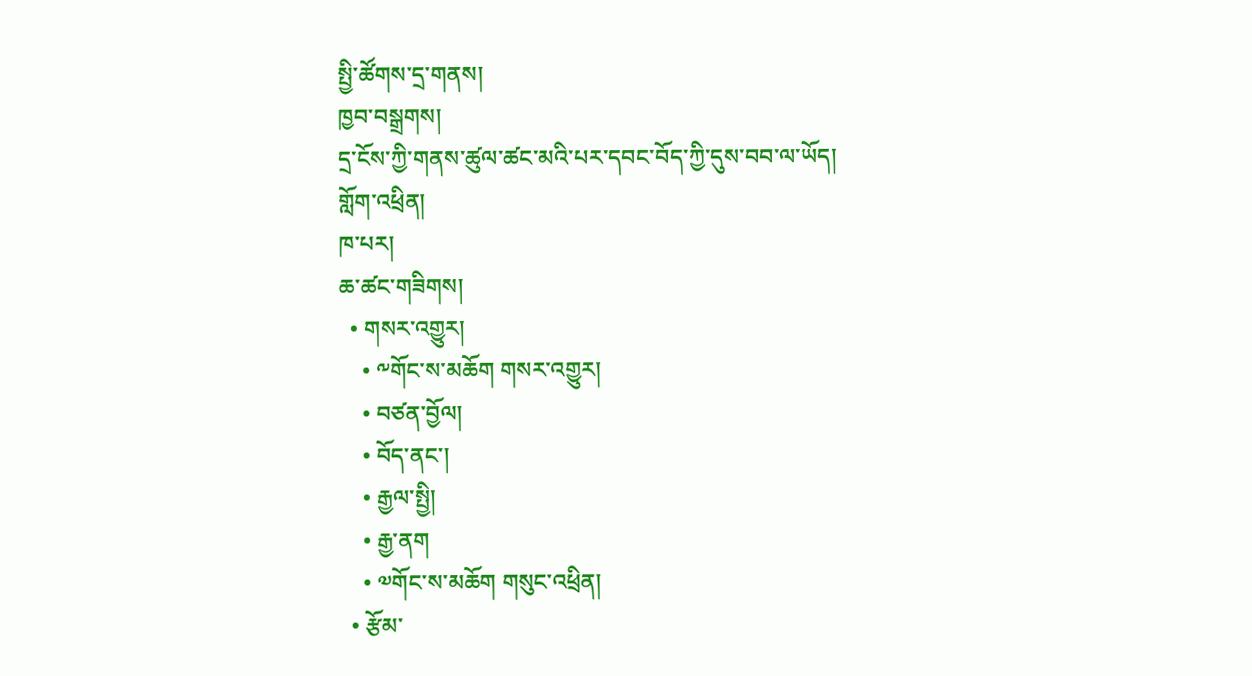སྤྱི་ཚོགས་དྲ་གནས།
ཁྱབ་བསྒྲགས།
དྲ་ངོས་ཀྱི་གནས་ཚུལ་ཚང་མའི་པར་དབང་བོད་ཀྱི་དུས་བབ་ལ་ཡོད།
གློག་འཕྲིན།
ཁ་པར།
ཆ་ཚང་གཟིགས།
  • གསར་འགྱུར།
    • ༸གོང་ས་མཆོག གསར་འགྱུར།
    • བཙན་བྱོལ།
    • བོད་ནང་།
    • རྒྱལ་སྤྱི།
    • རྒྱ་ནག
    • ༧གོང་ས་མཆོག གསུང་འཕྲིན།
  • རྩོམ་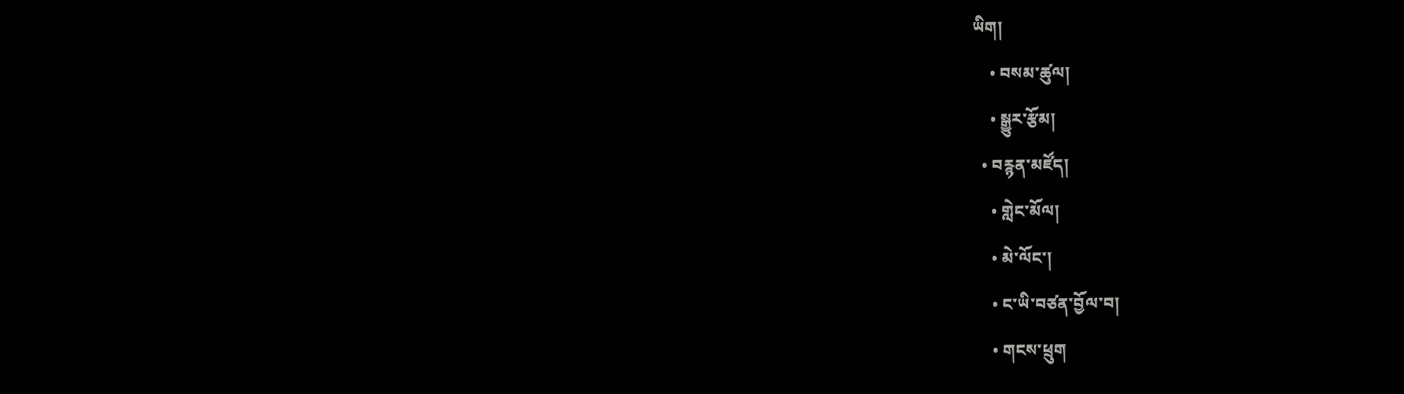ཡིག།
    • བསམ་ཚུལ།
    • སྒྱུར་རྩོམ།
  • བརྙན་མཛོད།
    • གླེང་མོལ།
    • མེ་ལོང་།
    • ང་ཡི་བཙན་བྱོལ་བ།
    • གངས་ཕྲུག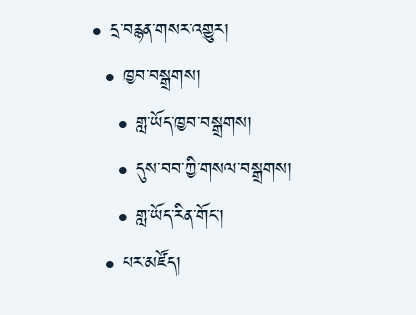• དྲ་བརྙན་གསར་འགྱུར།
  • ཁྱབ་བསྒྲགས།
    • གླ་ཡོད་ཁྱབ་བསྒྲགས།
    • དུས་བབ་ཀྱི་གསལ་བསྒྲགས།
    • གླ་ཡོད་རིན་གོང་།
  • པར་མཛོད།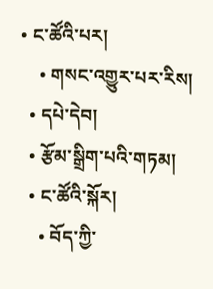• ང་ཚོའི་པར།
    • གསང་འགྱུར་པར་རིས།
  • དཔེ་དེབ།
  • རྩོམ་སྒྲིག་པའི་གཏམ།
  • ང་ཚོའི་སྐོར།
    • བོད་ཀྱི་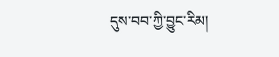དུས་བབ་ཀྱི་བྱུང་རིམ།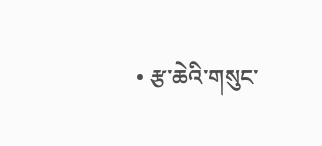• རྩ་ཆེའི་གསུང་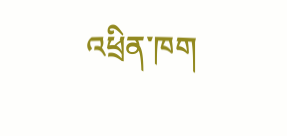འཕྲིན་ཁག